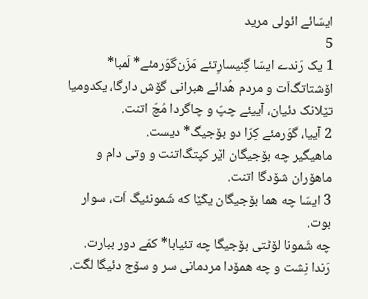ایسّائے ائولی مرید
5
1 یک رَندے ایسّا گِنیسارِتئے مَزَن‌گوَرمئے* لَمبا* اۆشتاتگ‌اَت و مردم هُدائے هبرانی گۆش دارگا، یکدومیا تێلانک دئیان، آییئے چپّ و چاگردا مُچّ اتنت.
2 آییا، گوَرمئے کِرّا دو بۆجیگ* دیست.
ماهیگیر چه بۆجیگان اێر کپتگ‌اتنت و وتی دام و ماهۆران شۆدگا اتنت.
3 ایسّا چه هما بۆجیگان یکّێا که شَمونئیگ اَت، سوار بوت.
چه شَمونا لۆٹتی بۆجیگا چه تئیابا* کمّے دور ببارت.
رَندا نِشت و چه همۆدا مردمانی سر و سۆج دئیگا لگّت.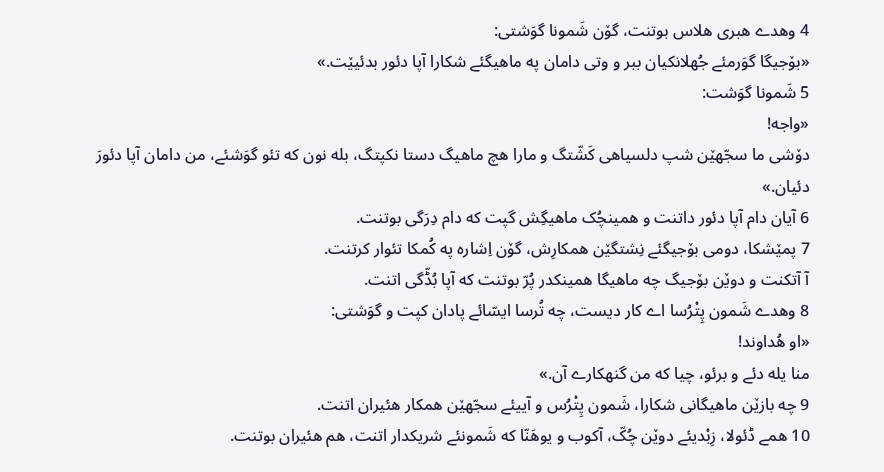4 وهدے هبری هلاس بوتنت، گۆن شَمونا گوَشتی:
«بۆجیگا گوَرمئے جُهلانکیان ببر و وتی دامان په ماهیگئے شکارا آپا دئور بدئیێت.»
5 شَمونا گوَشت:
«واجه!
دۆشی ما سجّهێن شپ دلسیاهی کَشّتگ و مارا هچ ماهیگ دستا نکپتگ، بله نون که تئو گوَشئے، من دامان آپا دئورَ دئیان.»
6 آیان دام آپا دئور داتنت و همینچُک ماهیگِش گپت که دام دِرَگی بوتنت.
7 پمێشکا، دومی بۆجیگئے نِشتگێن همکارِش، گۆن اِشاره په کُمکا تئوار کرتنت.
آ آتکنت و دوێن بۆجیگ چه ماهیگا همینکدر پُرّ بوتنت که آپا بُڈّگی اتنت.
8 وهدے شَمون پِتْرُسا اے کار دیست، چه تُرسا ایسّائے پادان کپت و گوَشتی:
«او هُداوند!
منا یله دئے و برئو، چیا که من گنهکارے آن.»
9 چه بازێن ماهیگانی شکارا، شَمون پِتْرُس و آییئے سجّهێن همکار هئیران اتنت.
10 همے ڈئولا، زِبْدیئے دوێن چُکّ، آکوب و یوهَنّا که شَمونئے شریکدار اتنت، هم هئیران بوتنت.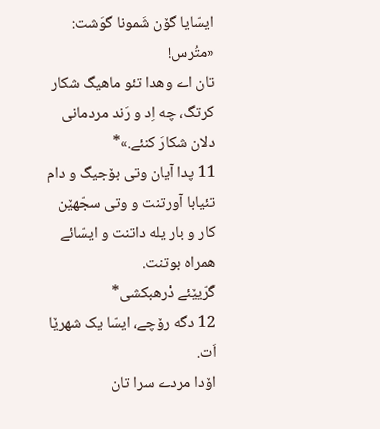ایسّایا گۆن شَمونا گوَشت:
«متُرس!
تان اے وهدا تئو ماهیگ شکار کرتگ، چه اِد و رَند مردمانی دلان شکارَ کنئے.»*
11 پدا آیان وتی بۆجیگ و دام تئیابا آورتنت و وتی سجّهێن کار و بار یله داتنت و ایسّائے همراه بوتنت.
گَرّیێئے دْرهبکشی*
12 دگه رۆچے، ایسّا یک شهرێا اَت.
اۆدا مردے سرا تان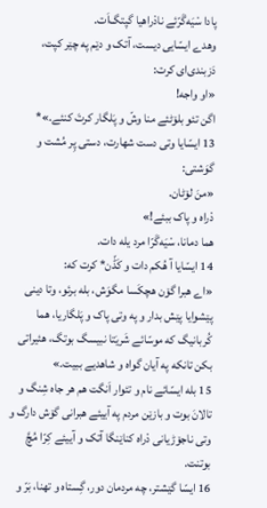پادا سْیَه‌گَرّئے نادْراهیا گپتگ‌اَت.
وهدے ایسّایی دیست، آتک و دێم په چێر کپت، دَزبندی‌ای کرت:
«او واجه!
اگن تئو بلۆٹئے منا وشّ و پَلگار کرتَ کنئے.»*
13 ایسّایا وتی دست شهارت، دستی پِر مُشت و گوَشتی:
«منَ لۆٹان.
دْراه و پاک ببئے!»
هما دمانا، سْیَه‌گَرّا مرد یله دات.
14 ایسّایا آ هُکم دات و کَڈّن* کرت که:
«اے هبرا گۆن هچکَسا مگوَش، بله برئو، وتا دینی پێشوایا پێش بدار و په وتی پاک و پَلگاریا، هما کُربانیگ که موسّائے شَریَتا نبیسگ بوتگ، هئیراتی بکن تانکه په آیان گواه و شاهدیے ببیت.»
15 بله ایسّائے نام و تئوار اَنگت هم هر جاه شِنگ و تالانَ بوت و بازێن مردم په آییئے هبرانی گۆش دارگ و وتی ناجۆڑیانی دْراه کناێنگا آتک و آییئے کِرّا مُچَّ بوتنت.
16 ایسّا گێشتر، چه مردمان دور، گِستاه و تهنا، بَرّ و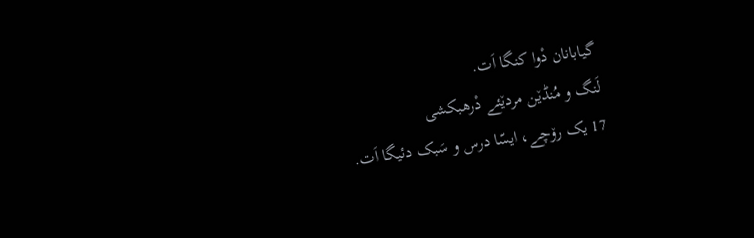گیابانان دْوا کنگا اَت.
لَنگ و مُنڈێن مردێئے دْرهبکشی
17 یک رۆچے، ایسّا درس و سَبک دئیگا اَت.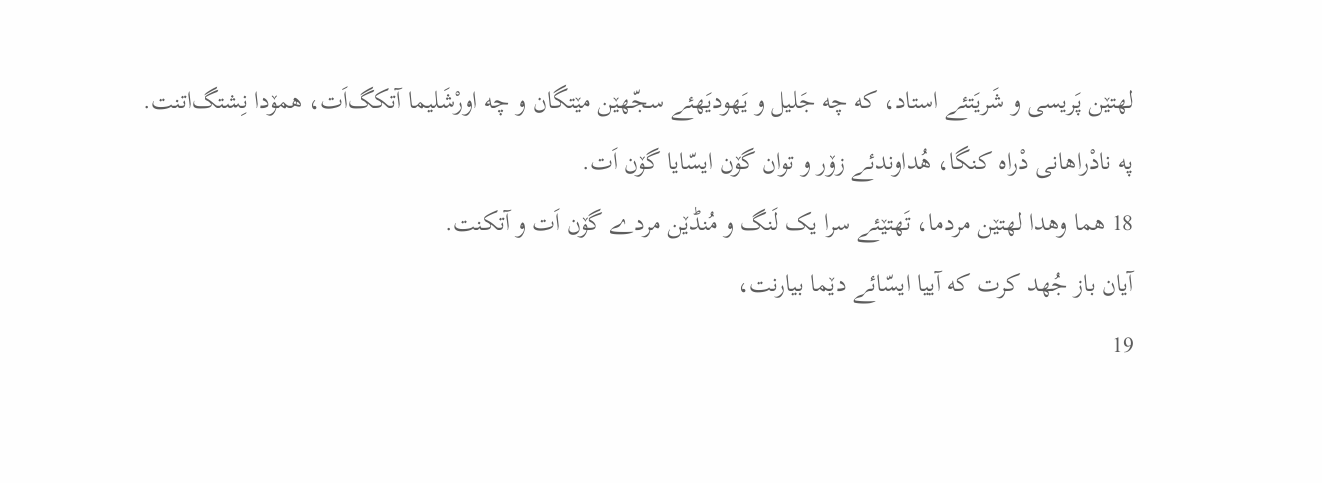لهتێن پَریسی و شَریَتئے استاد، که چه جَلیل و یَهودیَهئے سجّهێن مێتگان و چه اورْشَلیما آتکگ‌اَت، همۆدا نِشتگ‌اتنت.
په نادْراهانی دْراه کنگا، هُداوندئے زۆر و توان گۆن ایسّایا گۆن اَت.
18 هما وهدا لهتێن مردما، تَهتێئے سرا یک لَنگ و مُنڈێن مردے گۆن اَت و آتکنت.
آیان باز جُهد کرت که آییا ایسّائے دێما بیارنت،
19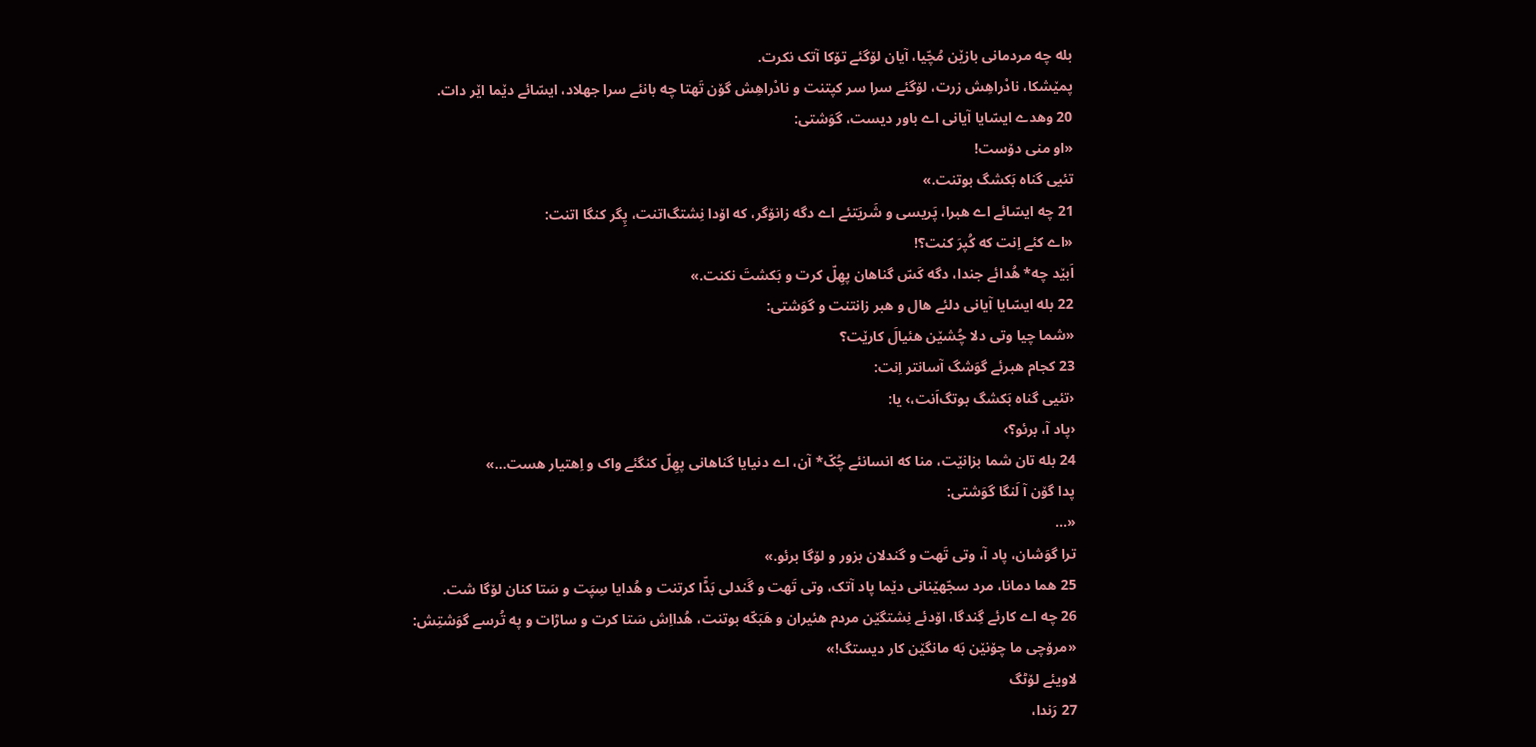بله چه مردمانی بازێن مُچّیا، آیان لۆگئے تۆکا آتک نکرت.
پمێشکا، نادْراهِش زرت، لۆگئے سرا سر کپتنت و نادْراهِش گۆن تَهتا چه بانئے سرا جهلاد، ایسّائے دێما اێر دات.
20 وهدے ایسّایا آیانی اے باور دیست، گوَشتی:
«او منی دۆست!
تئیی گناه بَکشگ بوتنت.»
21 چه ایسّائے اے هبرا، پَریسی و شَریَتئے اے دگه زانۆگر، که اۆدا نِشتگ‌اتنت، پِگر کنگا اتنت:
«اے کئے اِنت که کُپرَ کنت؟!
اَبێد چه* هُدائے جندا، دگه کَسّ گناهان پهِلّ کرت و بَکشتَ نکنت.»
22 بله ایسّایا آیانی دلئے هال و هبر زانتنت و گوَشتی:
«شما چیا وتی دلا چُشێن هئیالَ کارێت؟
23 کجام هبرئے گوَشگ آسانتر اِنت:
‹تئیی گناه بَکشگ بوتگ‌اَنت،› یا:
‹پاد آ، برئو؟›
24 بله تان شما بزانێت، منا که انسانئے چُکّ* آن، اے دنیایا گناهانی پهِلّ کنگئے واک و اِهتیار هست...»
پدا گۆن آ لَنگا گوَشتی:
«...
ترا گوَشان، پاد آ، وتی تَهت و گندلان بزور و لۆگا برئو.»
25 هما دمانا، مرد سجّهێنانی دێما پاد آتک، وتی تَهت و گَندلی بَڈّا کرتنت و هُدایا سِپَت و سَتا کنان لۆگا شت.
26 چه اے کارئے گِندگا، اۆدئے نِشتگێن مردم هئیران و هَبَکّه بوتنت، هُدااِش سَتا کرت و ساڑات و په تُرسے گوَشتِش:
«مرۆچی ما چۆنێن بَه مانگێن کار دیستگ!»
لاویئے لۆٹگ
27 رَندا،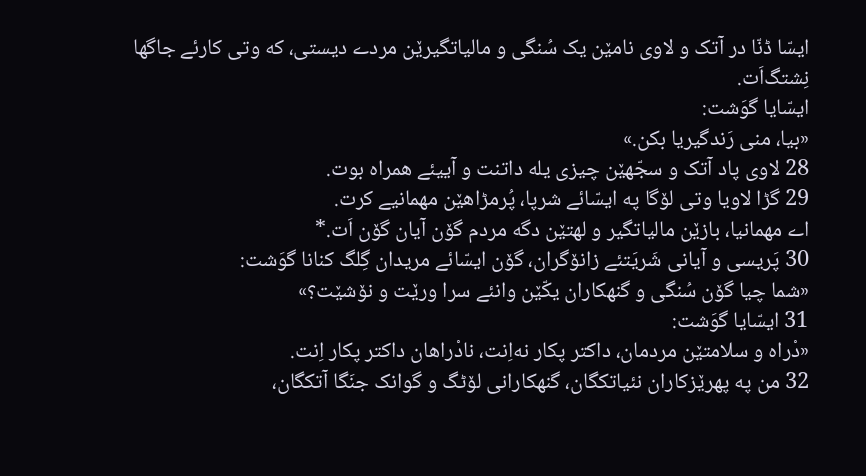ایسّا ڈنّا در آتک و لاوی نامێن یک سُنگی و مالیاتگیرێن مردے دیستی، که وتی کارئے جاگها نِشتگ‌اَت.
ایسّایا گوَشت:
«بیا، منی رَندگیریا بکن.»
28 لاوی پاد آتک و سجّهێن چیزی یله داتنت و آییئے همراه بوت.
29 گڑا لاویا وتی لۆگا په ایسّائے شرپا، پُرمڑاهێن مهمانیے کرت.
اے مهمانیا، بازێن مالیاتگیر و لهتێن دگه مردم گۆن آیان گۆن اَت.*
30 پَریسی و آیانی شَریَتئے زانۆگران، گۆن ایسّائے مریدان گِلگ کنانا گوَشت:
«شما چیا گۆن سُنگی و گنهکاران یکّێن وانئے سرا ورێت و نۆشێت؟»
31 ایسّایا گوَشت:
«دْراه و سلامتێن مردمان، داکتر پکار نه‌اِنت، نادْراهان داکتر پکار اِنت.
32 من په پهرێزکاران نئیاتکگان، گنهکارانی لۆٹگ و گوانک جنَگا آتکگان،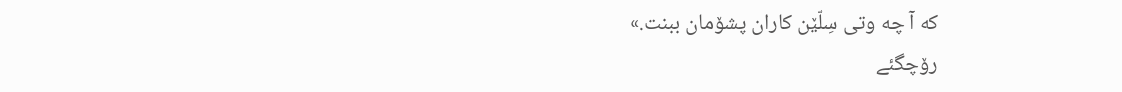که آ چه وتی سِلّێن کاران پشۆمان ببنت.»
رۆچگئے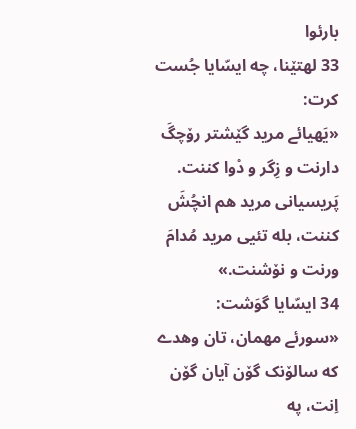بارئوا
33 لهتێنا، چه ایسّایا جُست کرت:
«یَهیائے مرید گێشتر رۆچگَ دارنت و زِگر و دْوا کننت.
پَریسیانی مرید هم انچُشَ کننت، بله تئیی مرید مُدامَ ورنت و نۆشنت.»
34 ایسّایا گوَشت:
«سورئے مهمان، تان وهدے که سالۆنک گۆن آیان گۆن اِنت، په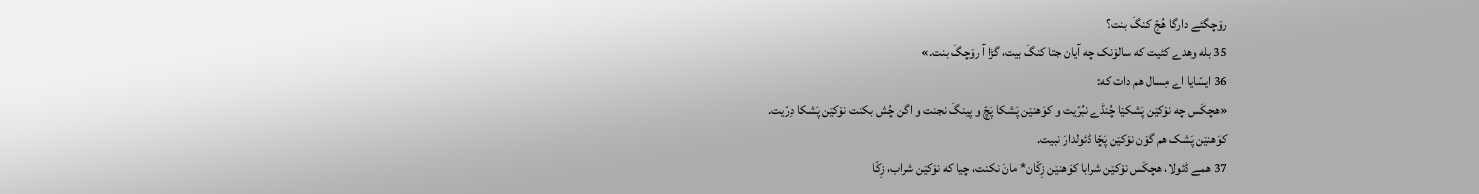رۆچگئے دارگا هُجّ کنگَ بنت؟
35 بله وهدے کئیت که سالۆنک چه آیان جتا کنگَ بیت، گڑا آ رۆچگَ بنت.»
36 ایسّایا اے مِسال هم دات که:
«هچکَس چه نۆکێن پَشکێا چُنڈے نبُرّیت و کوَهنێن پَشکا پَچّ و پینگَ نجنت و اگن چُش بکنت نۆکێن پَشکا دِرّیت.
کوَهنێن پَشک هم گۆن نۆکێن پَچّا ڈئولدارَ نبیت.
37 همے ڈئولا، هچکَس نۆکێن شرابا کوَهنێن زِکّان* مانَ نکنت، چیا که نۆکێن شراب، زِکّا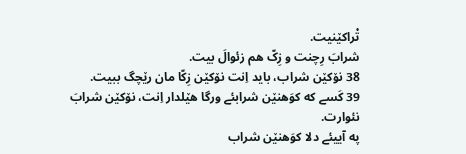تْراکێنیت.
شرابَ رِچنت و زِکّ هم زئوالَ بیت.
38 نۆکێن شراب، باید اِنت نۆکێن زِکّا مان رێچگ ببیت.
39 کَسے که کوَهنێن شرابئے ورگا هێلدار اِنت، نۆکێن شرابَ نئوارت.
په آییئے دلا کوَهنێن شراب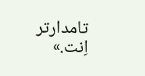تامدارتر اِنت.»